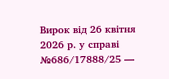Вирок від 26 квітня 2026 р. у справі №686/17888/25 —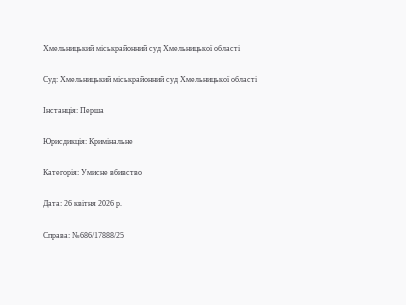Хмельницький міськрайонний суд Хмельницької області

Суд: Хмельницький міськрайонний суд Хмельницької області

Інстанція: Перша

Юрисдикція: Кримінальне

Категорія: Умисне вбивство

Дата: 26 квітня 2026 р.

Справа: №686/17888/25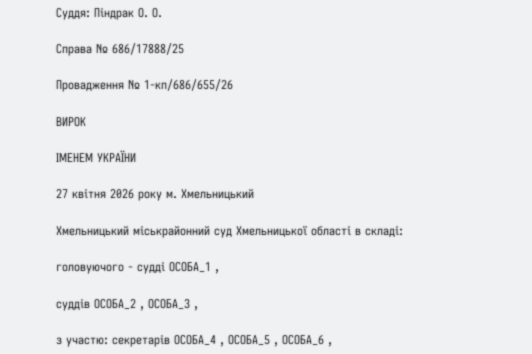Суддя: Піндрак О. О.

Справа № 686/17888/25

Провадження № 1-кп/686/655/26

ВИРОК

ІМЕНЕМ УКРАЇНИ

27 квітня 2026 року м. Хмельницький

Хмельницький міськрайонний суд Хмельницької області в складі:

головуючого - судді ОСОБА_1 ,

суддів ОСОБА_2 , ОСОБА_3 ,

з участю: секретарів ОСОБА_4 , ОСОБА_5 , ОСОБА_6 ,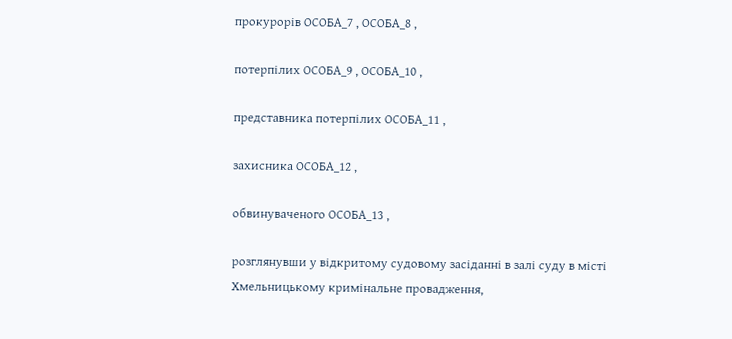прокурорів ОСОБА_7 , ОСОБА_8 ,

потерпілих ОСОБА_9 , ОСОБА_10 ,

представника потерпілих ОСОБА_11 ,

захисника ОСОБА_12 ,

обвинуваченого ОСОБА_13 ,

розглянувши у відкритому судовому засіданні в залі суду в місті Хмельницькому кримінальне провадження,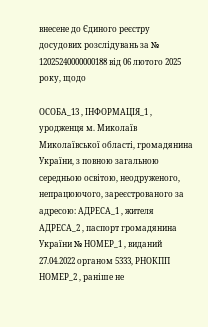внесене до Єдиного реєстру досудових розслідувань за № 12025240000000188 від 06 лютого 2025 року, щодо

ОСОБА_13 , ІНФОРМАЦІЯ_1 , уродженця м. Миколаїв Миколаївської області, громадянина України, з повною загальною середньою освітою, неодруженого, непрацюючого, зареєстрованого за адресою: АДРЕСА_1 , жителя АДРЕСА_2 , паспорт громадянина України № НОМЕР_1 , виданий 27.04.2022 органом 5333, РНОКПП НОМЕР_2 , раніше не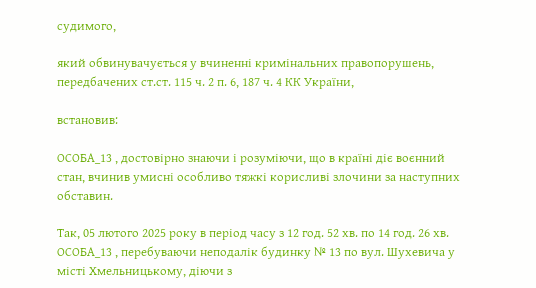судимого,

який обвинувачується у вчиненні кримінальних правопорушень, передбачених ст.ст. 115 ч. 2 п. 6, 187 ч. 4 КК України,

встановив:

ОСОБА_13 , достовірно знаючи і розуміючи, що в країні діє воєнний стан, вчинив умисні особливо тяжкі корисливі злочини за наступних обставин.

Так, 05 лютого 2025 року в період часу з 12 год. 52 хв. по 14 год. 26 хв. ОСОБА_13 , перебуваючи неподалік будинку № 13 по вул. Шухевича у місті Хмельницькому, діючи з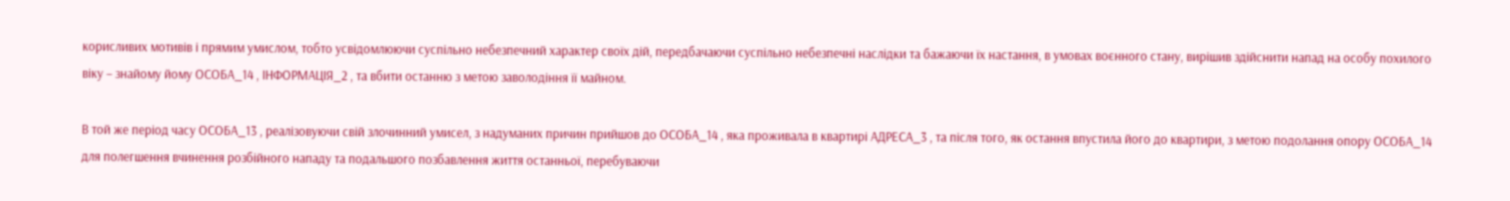корисливих мотивів і прямим умислом, тобто усвідомлюючи суспільно небезпечний характер своїх дій, передбачаючи суспільно небезпечні наслідки та бажаючи їх настання, в умовах воєнного стану, вирішив здійснити напад на особу похилого віку – знайому йому ОСОБА_14 , ІНФОРМАЦІЯ_2 , та вбити останню з метою заволодіння її майном.

В той же період часу ОСОБА_13 , реалізовуючи свій злочинний умисел, з надуманих причин прийшов до ОСОБА_14 , яка проживала в квартирі АДРЕСА_3 , та після того, як остання впустила його до квартири, з метою подолання опору ОСОБА_14 для полегшення вчинення розбійного нападу та подальшого позбавлення життя останньої, перебуваючи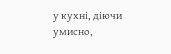у кухні, діючи умисно,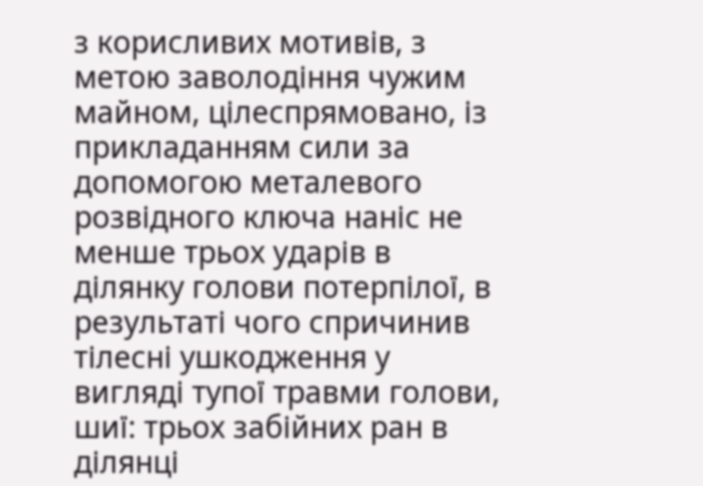з корисливих мотивів, з метою заволодіння чужим майном, цілеспрямовано, із прикладанням сили за допомогою металевого розвідного ключа наніс не менше трьох ударів в ділянку голови потерпілої, в результаті чого спричинив тілесні ушкодження у вигляді тупої травми голови, шиї: трьох забійних ран в ділянці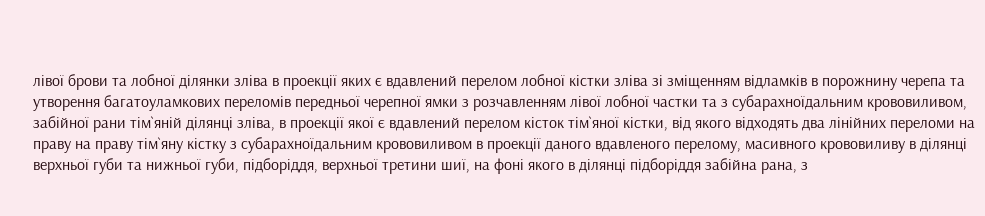лівої брови та лобної ділянки зліва в проекції яких є вдавлений перелом лобної кістки зліва зі зміщенням відламків в порожнину черепа та утворення багатоуламкових переломів передньої черепної ямки з розчавленням лівої лобної частки та з субарахноїдальним крововиливом, забійної рани тім`яній ділянці зліва, в проекції якої є вдавлений перелом кісток тім`яної кістки, від якого відходять два лінійних переломи на праву на праву тім`яну кістку з субарахноїдальним крововиливом в проекції даного вдавленого перелому, масивного крововиливу в ділянці верхньої губи та нижньої губи, підборіддя, верхньої третини шиї, на фоні якого в ділянці підборіддя забійна рана, з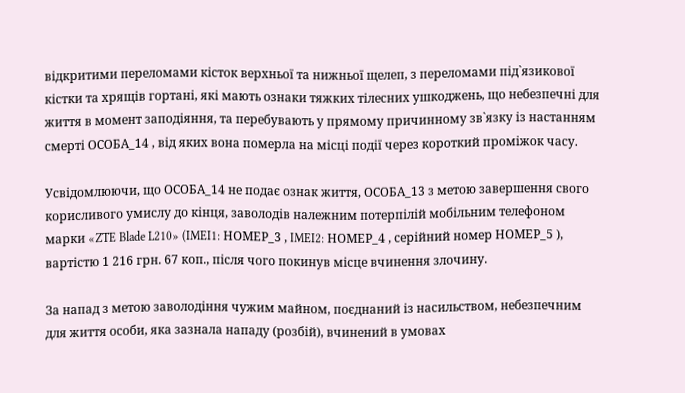відкритими переломами кісток верхньої та нижньої щелеп, з переломами під`язикової кістки та хрящів гортані, які мають ознаки тяжких тілесних ушкоджень, що небезпечні для життя в момент заподіяння, та перебувають у прямому причинному зв`язку із настанням смерті ОСОБА_14 , від яких вона померла на місці події через короткий проміжок часу.

Усвідомлюючи, що ОСОБА_14 не подає ознак життя, ОСОБА_13 з метою завершення свого корисливого умислу до кінця, заволодів належним потерпілій мобільним телефоном марки «ZTE Blade L210» (IMEI1: НОМЕР_3 , IMEI2: НОМЕР_4 , серійний номер НОМЕР_5 ), вартістю 1 216 грн. 67 коп., після чого покинув місце вчинення злочину.

За напад з метою заволодіння чужим майном, поєднаний із насильством, небезпечним для життя особи, яка зазнала нападу (розбій), вчинений в умовах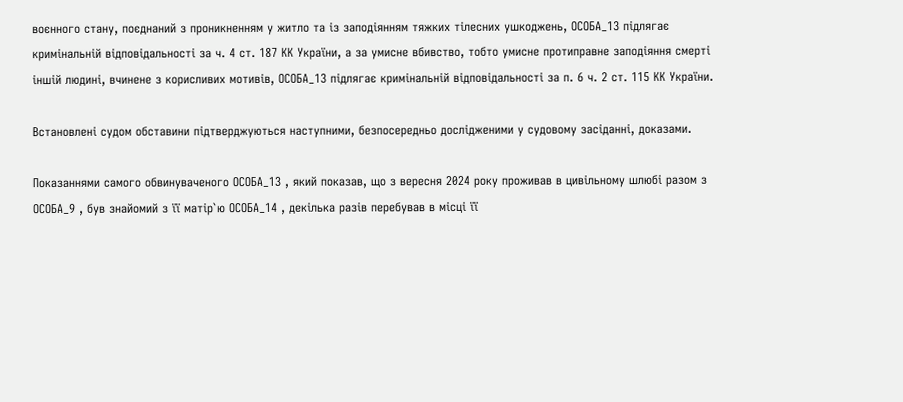воєнного стану, поєднаний з проникненням у житло та із заподіянням тяжких тілесних ушкоджень, ОСОБА_13 підлягає кримінальній відповідальності за ч. 4 ст. 187 КК України, а за умисне вбивство, тобто умисне протиправне заподіяння смерті іншій людині, вчинене з корисливих мотивів, ОСОБА_13 підлягає кримінальній відповідальності за п. 6 ч. 2 ст. 115 КК України.

Встановлені судом обставини підтверджуються наступними, безпосередньо дослідженими у судовому засіданні, доказами.

Показаннями самого обвинуваченого ОСОБА_13 , який показав, що з вересня 2024 року проживав в цивільному шлюбі разом з ОСОБА_9 , був знайомий з її матір`ю ОСОБА_14 , декілька разів перебував в місці її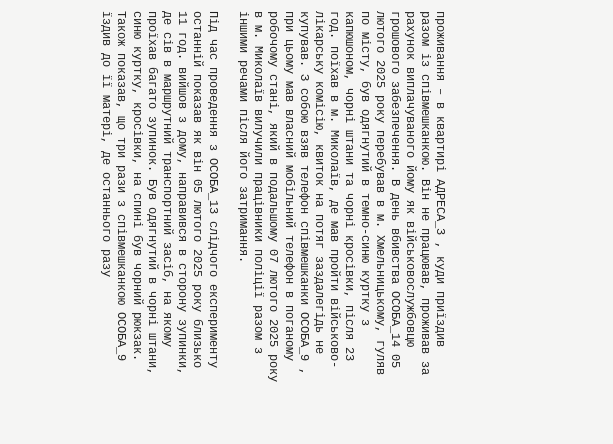проживання – в квартирі АДРЕСА_3 , куди приїздив разом із співмешканкою. Він не працював, проживав за рахунок виплачуваного йому як військовослужбовцю грошового забезпечення. В день вбивства ОСОБА_14 05 лютого 2025 року перебував в м. Хмельницькому, гуляв по місту, був одягнутий в темно-синю куртку з капюшоном, чорні штани та чорні кросівки, після 23 год. поїхав в м. Миколаїв, де мав пройти військово-лікарську комісію, квиток на потяг заздалегідь не купував. З собою взяв телефон співмешканки ОСОБА_9 , при цьому мав власний мобільний телефон в поганому робочому стані, який в подальшому 07 лютого 2025 року в м. Миколаїв вилучили працівники поліції разом з іншими речами після його затримання.

Під час проведення з ОСОБА_13 слідчого експерименту останній показав як він 05 лютого 2025 року близько 11 год. вийшов з дому, направився в сторону зупинки, де сів в маршрутний транспортний засіб, на якому проїхав багато зупинок. Був одягнутий в чорні штани, синю куртку, кросівки, на спині був чорний рюкзак. Також показав, що три рази з співмешканкою ОСОБА_9 їздив до її матері, де останнього разу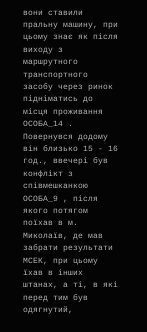вони ставили пральну машину, при цьому знає як після виходу з маршрутного транспортного засобу через ринок підніматись до місця проживання ОСОБА_14 . Повернувся додому він близько 15 - 16 год., ввечері був конфлікт з співмешканкою ОСОБА_9 , після якого потягом поїхав в м. Миколаїв, де мав забрати результати МСЕК, при цьому їхав в інших штанах, а ті, в які перед тим був одягнутий,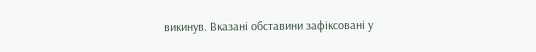викинув. Вказані обставини зафіксовані у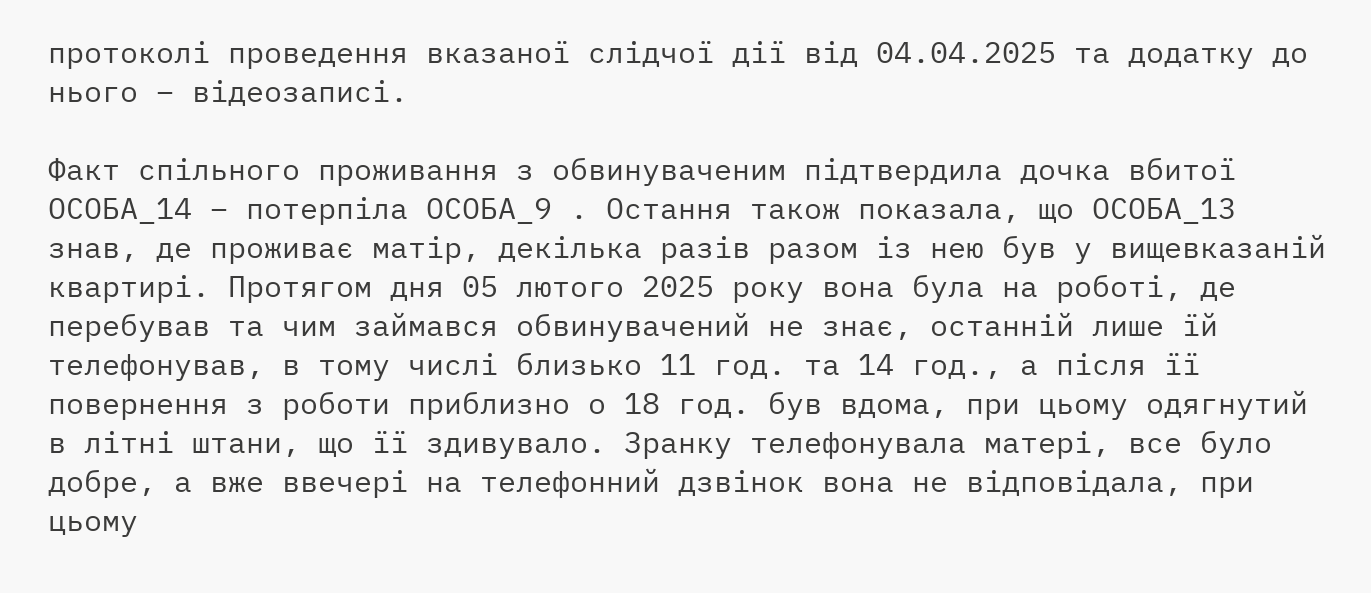протоколі проведення вказаної слідчої дії від 04.04.2025 та додатку до нього – відеозаписі.

Факт спільного проживання з обвинуваченим підтвердила дочка вбитої ОСОБА_14 – потерпіла ОСОБА_9 . Остання також показала, що ОСОБА_13 знав, де проживає матір, декілька разів разом із нею був у вищевказаній квартирі. Протягом дня 05 лютого 2025 року вона була на роботі, де перебував та чим займався обвинувачений не знає, останній лише їй телефонував, в тому числі близько 11 год. та 14 год., а після її повернення з роботи приблизно о 18 год. був вдома, при цьому одягнутий в літні штани, що її здивувало. Зранку телефонувала матері, все було добре, а вже ввечері на телефонний дзвінок вона не відповідала, при цьому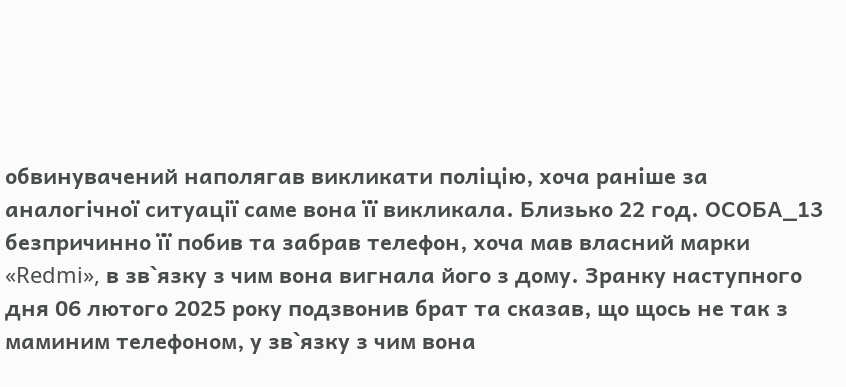обвинувачений наполягав викликати поліцію, хоча раніше за аналогічної ситуації саме вона її викликала. Близько 22 год. ОСОБА_13 безпричинно її побив та забрав телефон, хоча мав власний марки «Redmi», в зв`язку з чим вона вигнала його з дому. Зранку наступного дня 06 лютого 2025 року подзвонив брат та сказав, що щось не так з маминим телефоном, у зв`язку з чим вона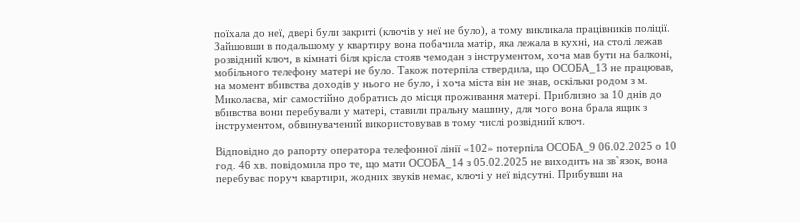поїхала до неї, двері були закриті (ключів у неї не було), а тому викликала працівників поліції. Зайшовши в подальшому у квартиру вона побачила матір, яка лежала в кухні, на столі лежав розвідний ключ, в кімнаті біля крісла стояв чемодан з інструментом, хоча мав бути на балконі, мобільного телефону матері не було. Також потерпіла ствердила, що ОСОБА_13 не працював, на момент вбивства доходів у нього не було, і хоча міста він не знав, оскільки родом з м. Миколаєва, міг самостійно добратись до місця проживання матері. Приблизно за 10 днів до вбивства вони перебували у матері, ставили пральну машину, для чого вона брала ящик з інструментом, обвинувачений використовував в тому числі розвідний ключ.

Відповідно до рапорту оператора телефонної лінії «102» потерпіла ОСОБА_9 06.02.2025 о 10 год. 46 хв. повідомила про те, що мати ОСОБА_14 з 05.02.2025 не виходить на зв`язок, вона перебуває поруч квартири, жодних звуків немає, ключі у неї відсутні. Прибувши на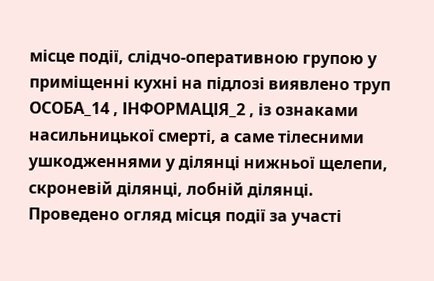місце події, слідчо-оперативною групою у приміщенні кухні на підлозі виявлено труп ОСОБА_14 , ІНФОРМАЦІЯ_2 , із ознаками насильницької смерті, а саме тілесними ушкодженнями у ділянці нижньої щелепи, скроневій ділянці, лобній ділянці. Проведено огляд місця події за участі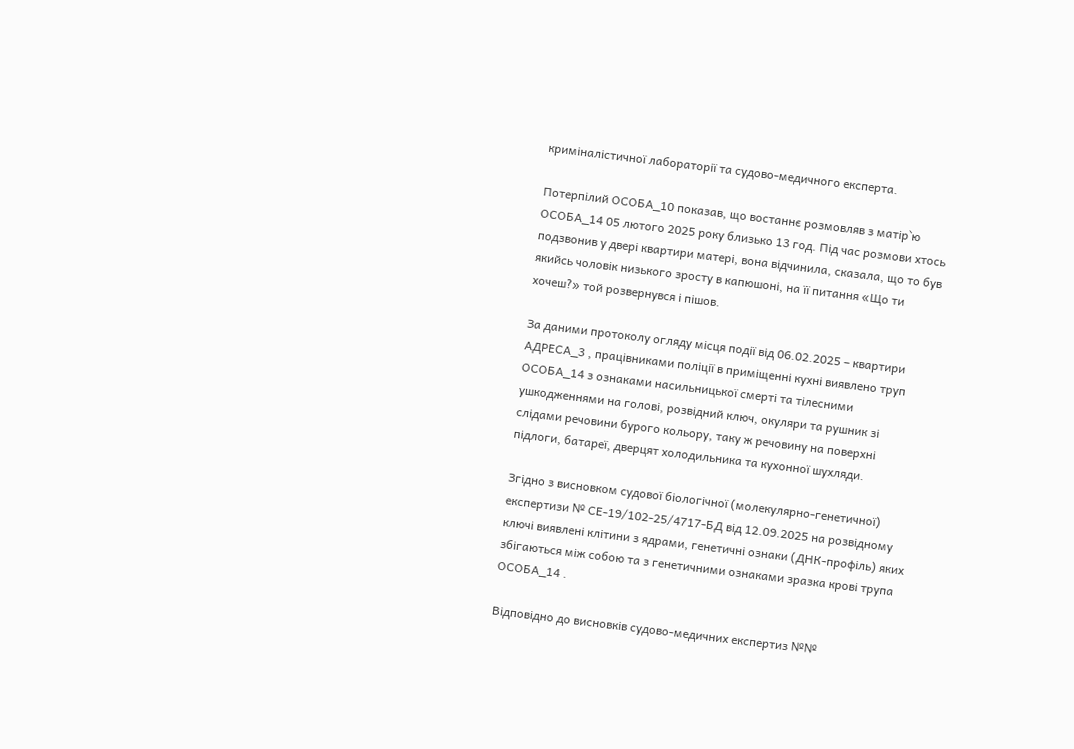криміналістичної лабораторії та судово-медичного експерта.

Потерпілий ОСОБА_10 показав, що востаннє розмовляв з матір`ю ОСОБА_14 05 лютого 2025 року близько 13 год. Під час розмови хтось подзвонив у двері квартири матері, вона відчинила, сказала, що то був якийсь чоловік низького зросту в капюшоні, на її питання «Що ти хочеш?» той розвернувся і пішов.

За даними протоколу огляду місця події від 06.02.2025 – квартири АДРЕСА_3 , працівниками поліції в приміщенні кухні виявлено труп ОСОБА_14 з ознаками насильницької смерті та тілесними ушкодженнями на голові, розвідний ключ, окуляри та рушник зі слідами речовини бурого кольору, таку ж речовину на поверхні підлоги, батареї, дверцят холодильника та кухонної шухляди.

Згідно з висновком судової біологічної (молекулярно-генетичної) експертизи № СЕ-19/102-25/4717-БД від 12.09.2025 на розвідному ключі виявлені клітини з ядрами, генетичні ознаки (ДНК-профіль) яких збігаються між собою та з генетичними ознаками зразка крові трупа ОСОБА_14 .

Відповідно до висновків судово-медичних експертиз №№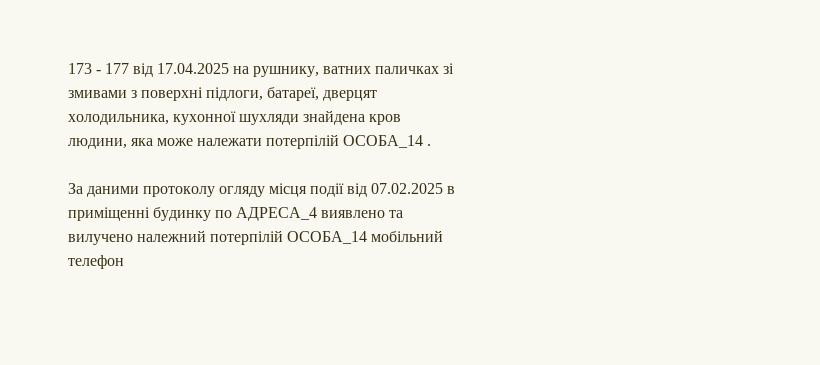173 - 177 від 17.04.2025 на рушнику, ватних паличках зі змивами з поверхні підлоги, батареї, дверцят холодильника, кухонної шухляди знайдена кров людини, яка може належати потерпілій ОСОБА_14 .

За даними протоколу огляду місця події від 07.02.2025 в приміщенні будинку по АДРЕСА_4 виявлено та вилучено належний потерпілій ОСОБА_14 мобільний телефон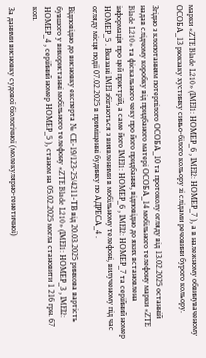марки «ZTE Blade L210» (IMEI1: НОМЕР_6 , IMEI2: НОМЕР_7 ), а в належному обвинуваченому ОСОБА_13 рюкзаку хустинку синьо-білого кольору зі слідами речовини бурого кольору.

Згідно з клопотанням потерпілого ОСОБА_10 та протоколу огляду від 13.02.2025 останній надав слідчому коробку від придбаного матері ОСОБА_14 мобільного телефону марки «ZTE Blade L210» та фіскального чеку про його придбання, відповідно до яких встановлена інформація про цей пристрій, а саме його IMEI1: НОМЕР_6 , IMEI2: НОМЕР_7 та серійний номер НОМЕР_5 . Вказані IMEI збігаються з виявленими в мобільному телефоні, вилученому під час огляду місця події 07.02.2025 в приміщенні будинку по АДРЕСА_4 .

Відповідно до висновку експерта № СЕ-19/123-25/4211-ТВ від 20.03.2025 ринкова вартість бувшого у використанні мобільного телефону «ZTE Blade L210» (IMEI1: НОМЕР_3 , IMEI2: НОМЕР_4 , серійний номер НОМЕР_5 ), станом на 05.02.2025 могла становити 1 216 грн. 67 коп.

За даними висновку судової біологічної (молекулярно-генетичної)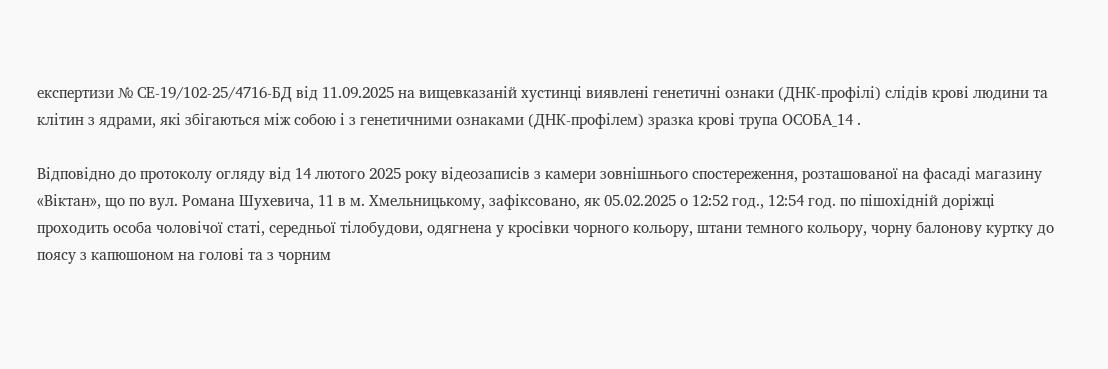експертизи № СЕ-19/102-25/4716-БД від 11.09.2025 на вищевказаній хустинці виявлені генетичні ознаки (ДНК-профілі) слідів крові людини та клітин з ядрами, які збігаються між собою і з генетичними ознаками (ДНК-профілем) зразка крові трупа ОСОБА_14 .

Відповідно до протоколу огляду від 14 лютого 2025 року відеозаписів з камери зовнішнього спостереження, розташованої на фасаді магазину «Віктан», що по вул. Романа Шухевича, 11 в м. Хмельницькому, зафіксовано, як 05.02.2025 о 12:52 год., 12:54 год. по пішохідній доріжці проходить особа чоловічої статі, середньої тілобудови, одягнена у кросівки чорного кольору, штани темного кольору, чорну балонову куртку до поясу з капюшоном на голові та з чорним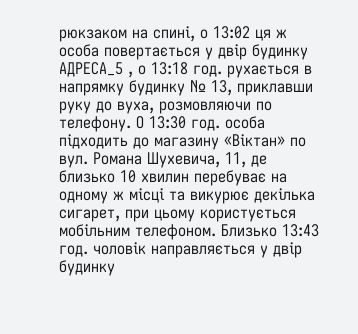рюкзаком на спині, о 13:02 ця ж особа повертається у двір будинку АДРЕСА_5 , о 13:18 год. рухається в напрямку будинку № 13, приклавши руку до вуха, розмовляючи по телефону. О 13:30 год. особа підходить до магазину «Віктан» по вул. Романа Шухевича, 11, де близько 10 хвилин перебуває на одному ж місці та викурює декілька сигарет, при цьому користується мобільним телефоном. Близько 13:43 год. чоловік направляється у двір будинку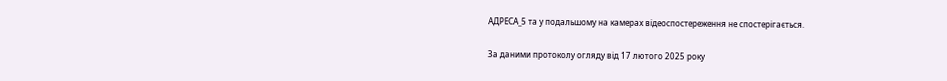АДРЕСА_5 та у подальшому на камерах відеоспостереження не спостерігається.

За даними протоколу огляду від 17 лютого 2025 року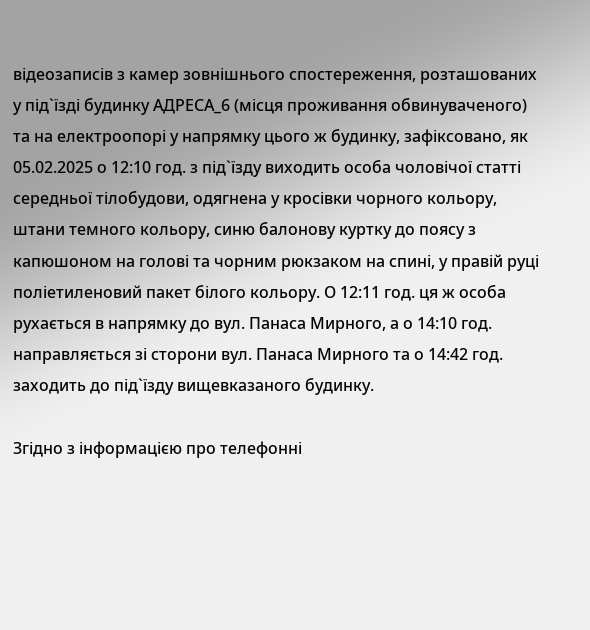відеозаписів з камер зовнішнього спостереження, розташованих у під`їзді будинку АДРЕСА_6 (місця проживання обвинуваченого) та на електроопорі у напрямку цього ж будинку, зафіксовано, як 05.02.2025 о 12:10 год. з під`їзду виходить особа чоловічої статті середньої тілобудови, одягнена у кросівки чорного кольору, штани темного кольору, синю балонову куртку до поясу з капюшоном на голові та чорним рюкзаком на спині, у правій руці поліетиленовий пакет білого кольору. О 12:11 год. ця ж особа рухається в напрямку до вул. Панаса Мирного, а о 14:10 год. направляється зі сторони вул. Панаса Мирного та о 14:42 год. заходить до під`їзду вищевказаного будинку.

Згідно з інформацією про телефонні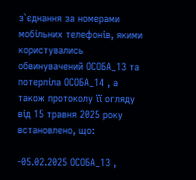з`єднання за номерами мобільних телефонів, якими користувались обвинувачений ОСОБА_13 та потерпіла ОСОБА_14 , а також протоколу її огляду від 15 травня 2025 року встановлено, що:

-05.02.2025 ОСОБА_13 ,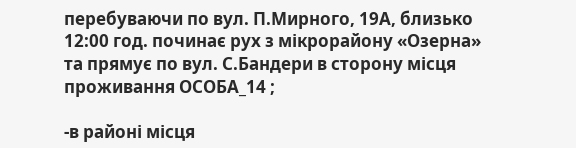перебуваючи по вул. П.Мирного, 19А, близько 12:00 год. починає рух з мікрорайону «Озерна» та прямує по вул. С.Бандери в сторону місця проживання ОСОБА_14 ;

-в районі місця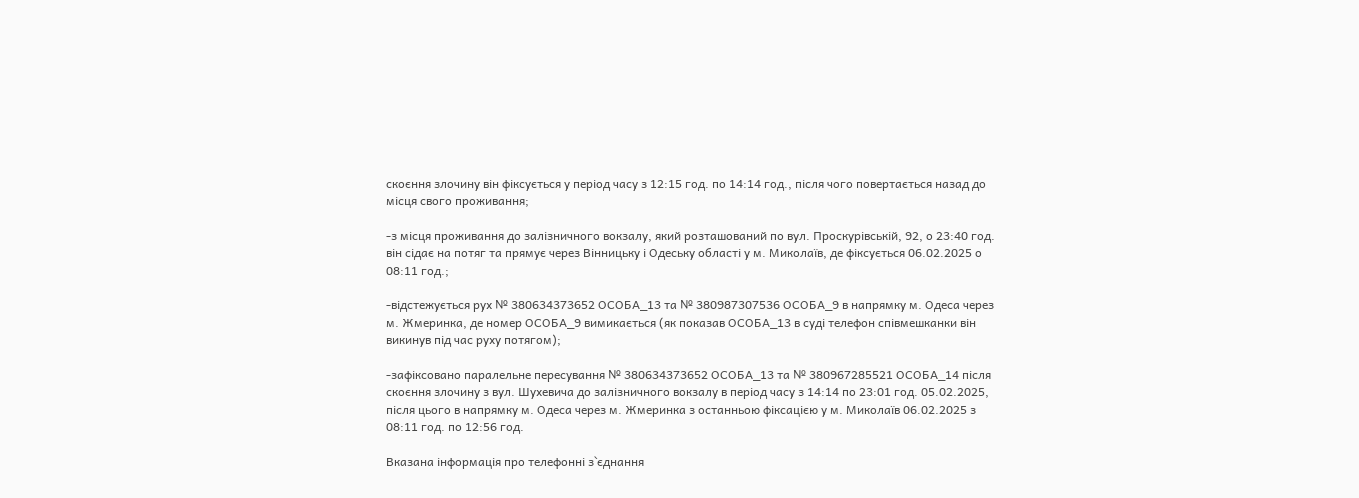скоєння злочину він фіксується у період часу з 12:15 год. по 14:14 год., після чого повертається назад до місця свого проживання;

-з місця проживання до залізничного вокзалу, який розташований по вул. Проскурівській, 92, о 23:40 год. він сідає на потяг та прямує через Вінницьку і Одеську області у м. Миколаїв, де фіксується 06.02.2025 о 08:11 год.;

-відстежується рух № 380634373652 ОСОБА_13 та № 380987307536 ОСОБА_9 в напрямку м. Одеса через м. Жмеринка, де номер ОСОБА_9 вимикається (як показав ОСОБА_13 в суді телефон співмешканки він викинув під час руху потягом);

-зафіксовано паралельне пересування № 380634373652 ОСОБА_13 та № 380967285521 ОСОБА_14 після скоєння злочину з вул. Шухевича до залізничного вокзалу в період часу з 14:14 по 23:01 год. 05.02.2025, після цього в напрямку м. Одеса через м. Жмеринка з останньою фіксацією у м. Миколаїв 06.02.2025 з 08:11 год. по 12:56 год.

Вказана інформація про телефонні з`єднання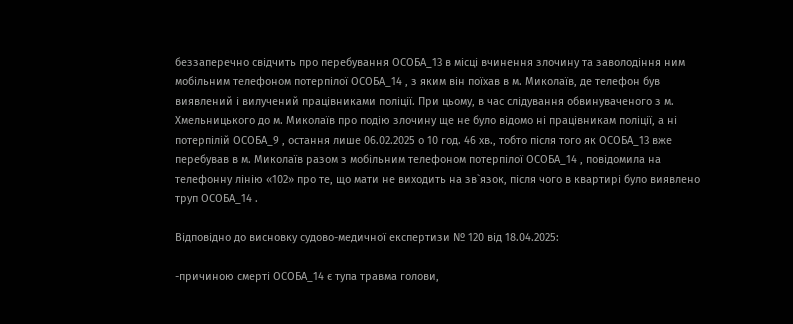беззаперечно свідчить про перебування ОСОБА_13 в місці вчинення злочину та заволодіння ним мобільним телефоном потерпілої ОСОБА_14 , з яким він поїхав в м. Миколаїв, де телефон був виявлений і вилучений працівниками поліції. При цьому, в час слідування обвинуваченого з м. Хмельницького до м. Миколаїв про подію злочину ще не було відомо ні працівникам поліції, а ні потерпілій ОСОБА_9 , остання лише 06.02.2025 о 10 год. 46 хв., тобто після того як ОСОБА_13 вже перебував в м. Миколаїв разом з мобільним телефоном потерпілої ОСОБА_14 , повідомила на телефонну лінію «102» про те, що мати не виходить на зв`язок, після чого в квартирі було виявлено труп ОСОБА_14 .

Відповідно до висновку судово-медичної експертизи № 120 від 18.04.2025:

-причиною смерті ОСОБА_14 є тупа травма голови,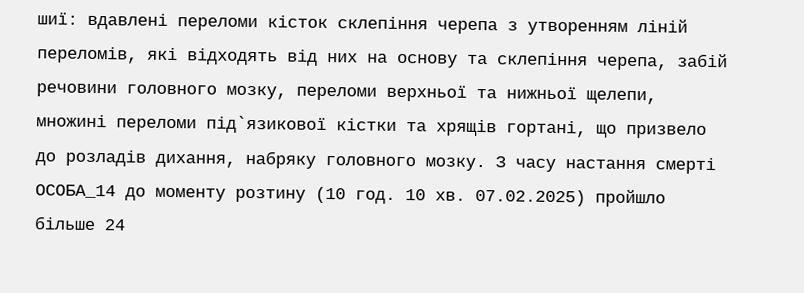шиї: вдавлені переломи кісток склепіння черепа з утворенням ліній переломів, які відходять від них на основу та склепіння черепа, забій речовини головного мозку, переломи верхньої та нижньої щелепи, множині переломи під`язикової кістки та хрящів гортані, що призвело до розладів дихання, набряку головного мозку. З часу настання смерті ОСОБА_14 до моменту розтину (10 год. 10 хв. 07.02.2025) пройшло більше 24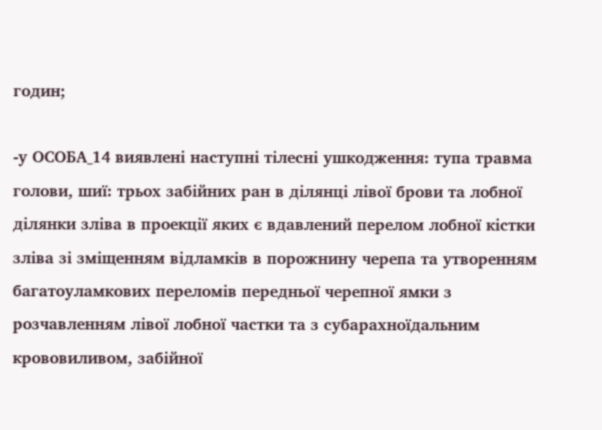годин;

-у ОСОБА_14 виявлені наступні тілесні ушкодження: тупа травма голови, шиї: трьох забійних ран в ділянці лівої брови та лобної ділянки зліва в проекції яких є вдавлений перелом лобної кістки зліва зі зміщенням відламків в порожнину черепа та утворенням багатоуламкових переломів передньої черепної ямки з розчавленням лівої лобної частки та з субарахноїдальним крововиливом, забійної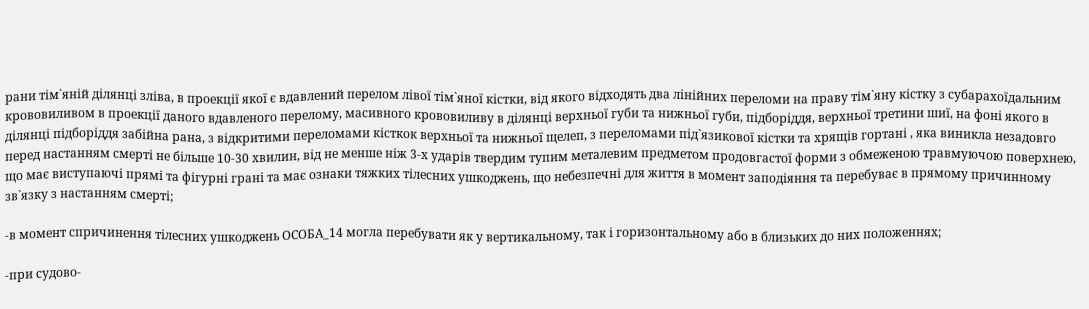рани тім`яній ділянці зліва, в проекції якої є вдавлений перелом лівої тім`яної кістки, від якого відходять два лінійних переломи на праву тім`яну кістку з субарахоїдальним крововиливом в проекції даного вдавленого перелому, масивного крововиливу в ділянці верхньої губи та нижньої губи, підборіддя, верхньої третини шиї, на фоні якого в ділянці підборіддя забійна рана, з відкритими переломами кісткок верхньої та нижньої щелеп, з переломами під`язикової кістки та хрящів гортані , яка виникла незадовго перед настанням смерті не більше 10-30 хвилин, від не менше ніж 3-х ударів твердим тупим металевим предметом продовгастої форми з обмеженою травмуючою поверхнею, що має виступаючі прямі та фігурні грані та має ознаки тяжких тілесних ушкоджень, що небезпечні для життя в момент заподіяння та перебуває в прямому причинному зв`язку з настанням смерті;

-в момент спричинення тілесних ушкоджень ОСОБА_14 могла перебувати як у вертикальному, так і горизонтальному або в близьких до них положеннях;

-при судово-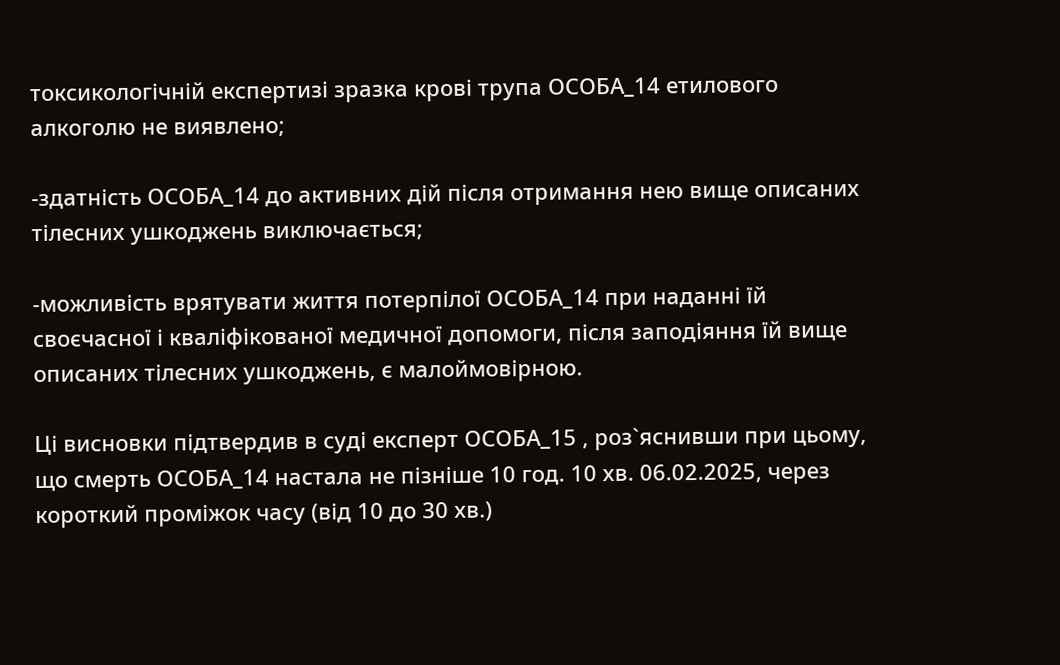токсикологічній експертизі зразка крові трупа ОСОБА_14 етилового алкоголю не виявлено;

-здатність ОСОБА_14 до активних дій після отримання нею вище описаних тілесних ушкоджень виключається;

-можливість врятувати життя потерпілої ОСОБА_14 при наданні їй своєчасної і кваліфікованої медичної допомоги, після заподіяння їй вище описаних тілесних ушкоджень, є малоймовірною.

Ці висновки підтвердив в суді експерт ОСОБА_15 , роз`яснивши при цьому, що смерть ОСОБА_14 настала не пізніше 10 год. 10 хв. 06.02.2025, через короткий проміжок часу (від 10 до 30 хв.)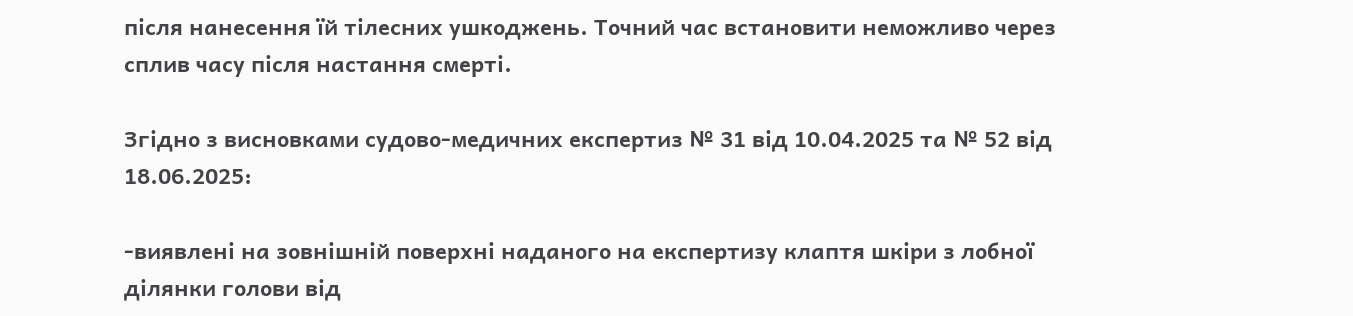після нанесення їй тілесних ушкоджень. Точний час встановити неможливо через сплив часу після настання смерті.

Згідно з висновками судово-медичних експертиз № 31 від 10.04.2025 та № 52 від 18.06.2025:

-виявлені на зовнішній поверхні наданого на експертизу клаптя шкіри з лобної ділянки голови від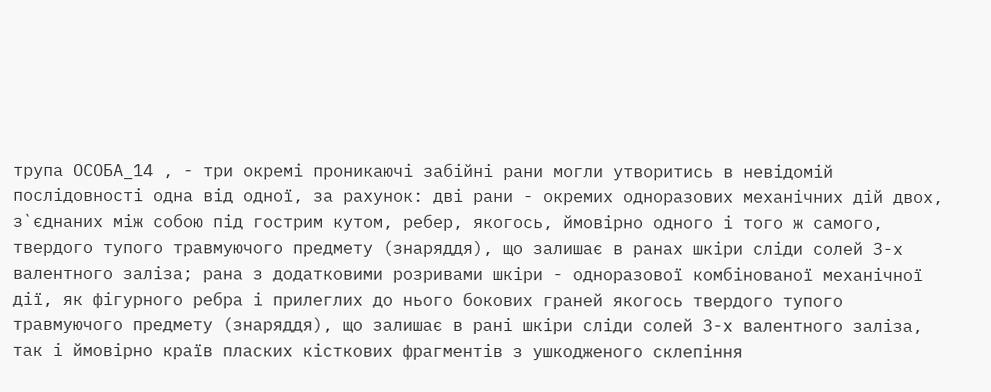трупа ОСОБА_14 , - три окремі проникаючі забійні рани могли утворитись в невідомій послідовності одна від одної, за рахунок: дві рани - окремих одноразових механічних дій двох, з`єднаних між собою під гострим кутом, ребер, якогось, ймовірно одного і того ж самого, твердого тупого травмуючого предмету (знаряддя), що залишає в ранах шкіри сліди солей 3-х валентного заліза; рана з додатковими розривами шкіри - одноразової комбінованої механічної дії, як фігурного ребра і прилеглих до нього бокових граней якогось твердого тупого травмуючого предмету (знаряддя), що залишає в рані шкіри сліди солей 3-х валентного заліза, так і ймовірно країв пласких кісткових фрагментів з ушкодженого склепіння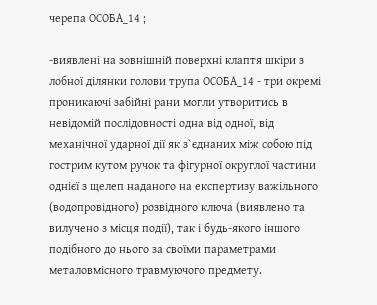черепа ОСОБА_14 ;

-виявлені на зовнішній поверхні клаптя шкіри з лобної ділянки голови трупа ОСОБА_14 - три окремі проникаючі забійні рани могли утворитись в невідомій послідовності одна від одної, від механічної ударної дії як з`єднаних між собою під гострим кутом ручок та фігурної округлої частини однієї з щелеп наданого на експертизу важільного (водопровідного) розвідного ключа (виявлено та вилучено з місця події), так і будь-якого іншого подібного до нього за своїми параметрами металовмісного травмуючого предмету.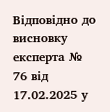Відповідно до висновку експерта № 76 від 17.02.2025 у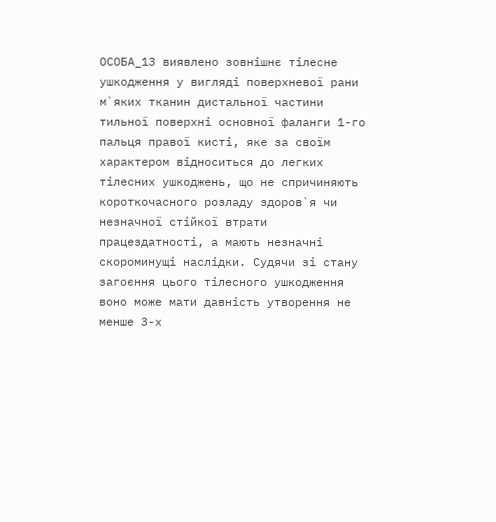ОСОБА_13 виявлено зовнішнє тілесне ушкодження у вигляді поверхневої рани м`яких тканин дистальної частини тильної поверхні основної фаланги 1-го пальця правої кисті, яке за своїм характером відноситься до легких тілесних ушкоджень, що не спричиняють короткочасного розладу здоров`я чи незначної стійкої втрати працездатності, а мають незначні скороминущі наслідки. Судячи зі стану загоєння цього тілесного ушкодження воно може мати давність утворення не менше 3-х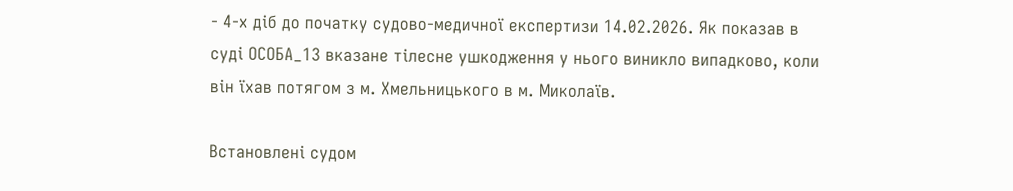- 4-х діб до початку судово-медичної експертизи 14.02.2026. Як показав в суді ОСОБА_13 вказане тілесне ушкодження у нього виникло випадково, коли він їхав потягом з м. Хмельницького в м. Миколаїв.

Встановлені судом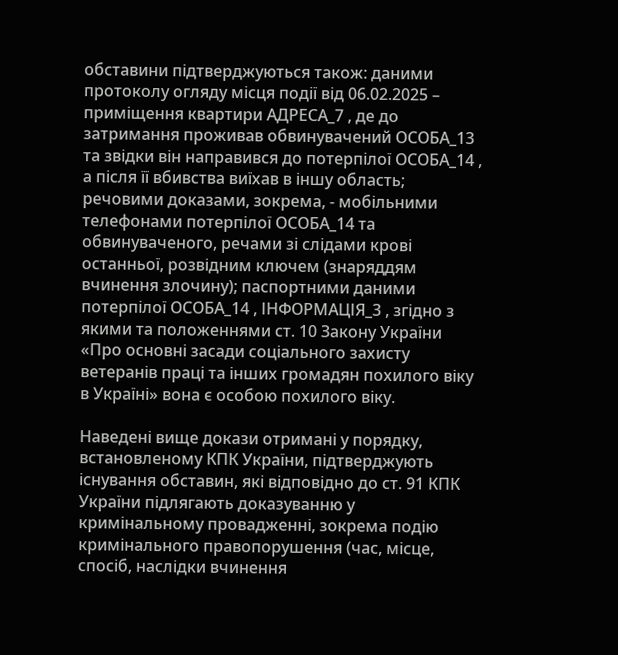обставини підтверджуються також: даними протоколу огляду місця події від 06.02.2025 – приміщення квартири АДРЕСА_7 , де до затримання проживав обвинувачений ОСОБА_13 та звідки він направився до потерпілої ОСОБА_14 , а після її вбивства виїхав в іншу область; речовими доказами, зокрема, - мобільними телефонами потерпілої ОСОБА_14 та обвинуваченого, речами зі слідами крові останньої, розвідним ключем (знаряддям вчинення злочину); паспортними даними потерпілої ОСОБА_14 , ІНФОРМАЦІЯ_3 , згідно з якими та положеннями ст. 10 Закону України «Про основні засади соціального захисту ветеранів праці та інших громадян похилого віку в Україні» вона є особою похилого віку.

Наведені вище докази отримані у порядку, встановленому КПК України, підтверджують існування обставин, які відповідно до ст. 91 КПК України підлягають доказуванню у кримінальному провадженні, зокрема подію кримінального правопорушення (час, місце, спосіб, наслідки вчинення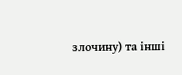злочину) та інші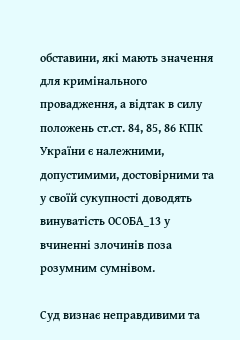обставини, які мають значення для кримінального провадження, а відтак в силу положень ст.ст. 84, 85, 86 КПК України є належними, допустимими, достовірними та у своїй сукупності доводять винуватість ОСОБА_13 у вчиненні злочинів поза розумним сумнівом.

Суд визнає неправдивими та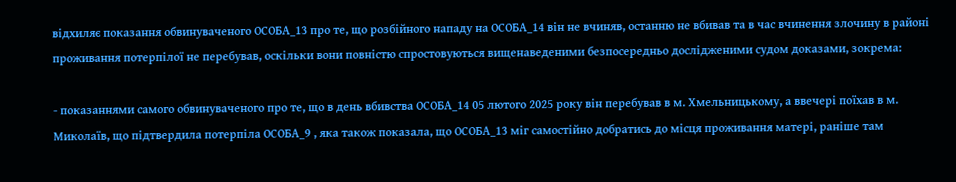відхиляє показання обвинуваченого ОСОБА_13 про те, що розбійного нападу на ОСОБА_14 він не вчиняв, останню не вбивав та в час вчинення злочину в районі проживання потерпілої не перебував, оскільки вони повністю спростовуються вищенаведеними безпосередньо дослідженими судом доказами, зокрема:

- показаннями самого обвинуваченого про те, що в день вбивства ОСОБА_14 05 лютого 2025 року він перебував в м. Хмельницькому, а ввечері поїхав в м. Миколаїв, що підтвердила потерпіла ОСОБА_9 , яка також показала, що ОСОБА_13 міг самостійно добратись до місця проживання матері, раніше там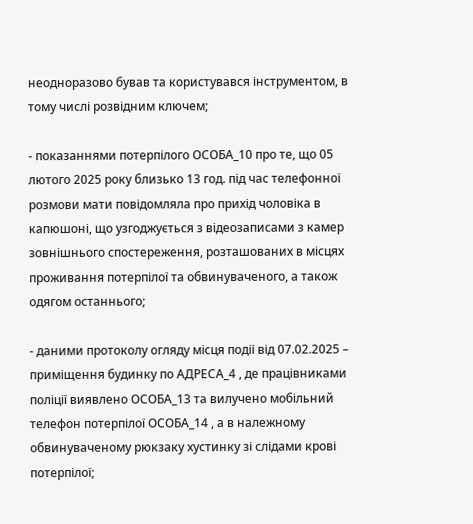неодноразово бував та користувався інструментом, в тому числі розвідним ключем;

- показаннями потерпілого ОСОБА_10 про те, що 05 лютого 2025 року близько 13 год. під час телефонної розмови мати повідомляла про прихід чоловіка в капюшоні, що узгоджується з відеозаписами з камер зовнішнього спостереження, розташованих в місцях проживання потерпілої та обвинуваченого, а також одягом останнього;

- даними протоколу огляду місця події від 07.02.2025 – приміщення будинку по АДРЕСА_4 , де працівниками поліції виявлено ОСОБА_13 та вилучено мобільний телефон потерпілої ОСОБА_14 , а в належному обвинуваченому рюкзаку хустинку зі слідами крові потерпілої;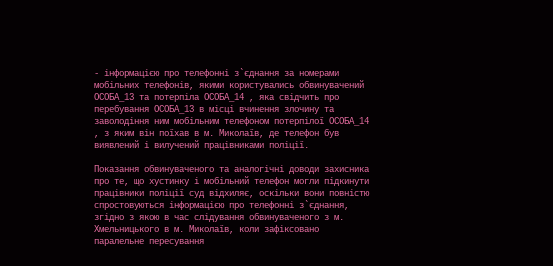- інформацією про телефонні з`єднання за номерами мобільних телефонів, якими користувались обвинувачений ОСОБА_13 та потерпіла ОСОБА_14 , яка свідчить про перебування ОСОБА_13 в місці вчинення злочину та заволодіння ним мобільним телефоном потерпілої ОСОБА_14 , з яким він поїхав в м. Миколаїв, де телефон був виявлений і вилучений працівниками поліції.

Показання обвинуваченого та аналогічні доводи захисника про те, що хустинку і мобільний телефон могли підкинути працівники поліції суд відхиляє, оскільки вони повністю спростовуються інформацією про телефонні з`єднання, згідно з якою в час слідування обвинуваченого з м. Хмельницького в м. Миколаїв, коли зафіксовано паралельне пересування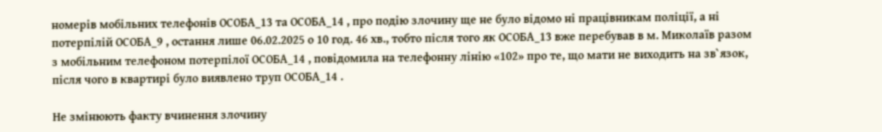номерів мобільних телефонів ОСОБА_13 та ОСОБА_14 , про подію злочину ще не було відомо ні працівникам поліції, а ні потерпілій ОСОБА_9 , остання лише 06.02.2025 о 10 год. 46 хв., тобто після того як ОСОБА_13 вже перебував в м. Миколаїв разом з мобільним телефоном потерпілої ОСОБА_14 , повідомила на телефонну лінію «102» про те, що мати не виходить на зв`язок, після чого в квартирі було виявлено труп ОСОБА_14 .

Не змінюють факту вчинення злочину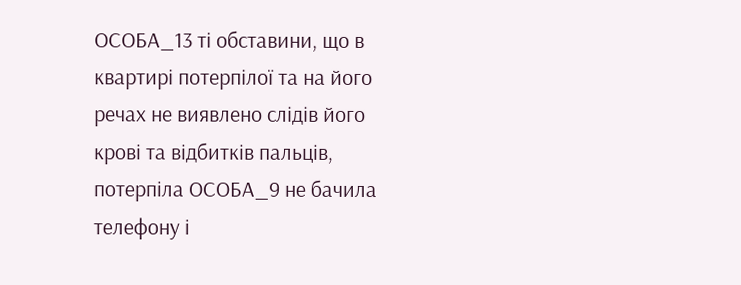ОСОБА_13 ті обставини, що в квартирі потерпілої та на його речах не виявлено слідів його крові та відбитків пальців, потерпіла ОСОБА_9 не бачила телефону і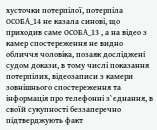хусточки потерпілої, потерпіла ОСОБА_14 не казала синові, що приходив саме ОСОБА_13 , а на відео з камер спостереження не видно обличчя чоловіка, позаяк досліджені судом докази, в тому числі показання потерпілих, відеозаписи з камери зовнішнього спостереження та інформація про телефонні з`єднання, в своїй сукупності беззаперечно підтверджують факт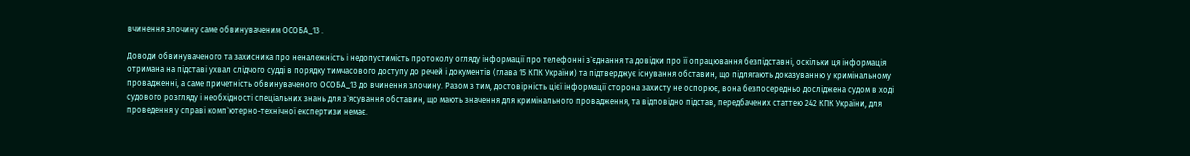вчинення злочину саме обвинуваченим ОСОБА_13 .

Доводи обвинуваченого та захисника про неналежність і недопустимість протоколу огляду інформації про телефонні з`єднання та довідки про її опрацювання безпідставні, оскільки ця інформація отримана на підставі ухвал слідчого судді в порядку тимчасового доступу до речей і документів (глава 15 КПК України) та підтверджує існування обставин, що підлягають доказуванню у кримінальному провадженні, а саме причетність обвинуваченого ОСОБА_13 до вчинення злочину. Разом з тим, достовірність цієї інформації сторона захисту не оспорює, вона безпосередньо досліджена судом в ході судового розгляду і необхідності спеціальних знань для з`ясування обставин, що мають значення для кримінального провадження, та відповідно підстав, передбачених статтею 242 КПК України, для проведення у справі комп`ютерно-технічної експертизи немає.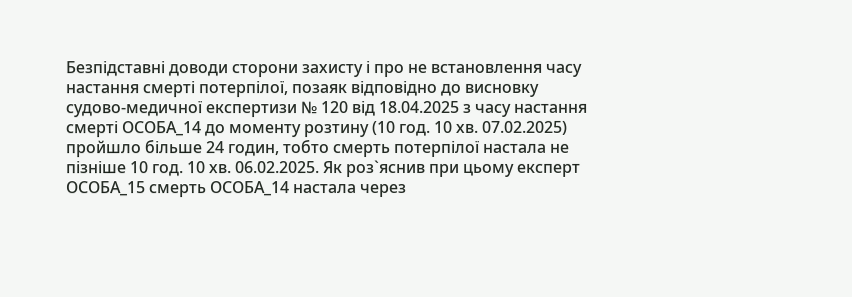Безпідставні доводи сторони захисту і про не встановлення часу настання смерті потерпілої, позаяк відповідно до висновку судово-медичної експертизи № 120 від 18.04.2025 з часу настання смерті ОСОБА_14 до моменту розтину (10 год. 10 хв. 07.02.2025) пройшло більше 24 годин, тобто смерть потерпілої настала не пізніше 10 год. 10 хв. 06.02.2025. Як роз`яснив при цьому експерт ОСОБА_15 смерть ОСОБА_14 настала через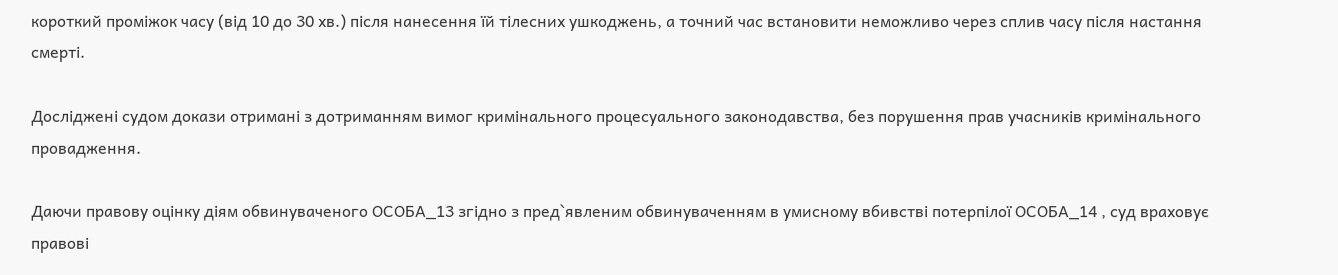короткий проміжок часу (від 10 до 30 хв.) після нанесення їй тілесних ушкоджень, а точний час встановити неможливо через сплив часу після настання смерті.

Досліджені судом докази отримані з дотриманням вимог кримінального процесуального законодавства, без порушення прав учасників кримінального провадження.

Даючи правову оцінку діям обвинуваченого ОСОБА_13 згідно з пред`явленим обвинуваченням в умисному вбивстві потерпілої ОСОБА_14 , суд враховує правові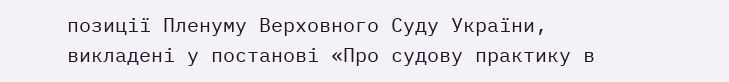позиції Пленуму Верховного Суду України, викладені у постанові «Про судову практику в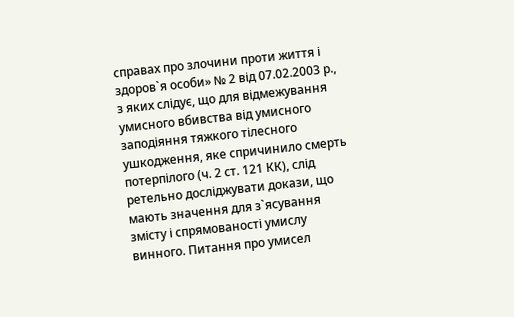справах про злочини проти життя і здоров`я особи» № 2 від 07.02.2003 р., з яких слідує, що для відмежування умисного вбивства від умисного заподіяння тяжкого тілесного ушкодження, яке спричинило смерть потерпілого (ч. 2 ст. 121 КК), слід ретельно досліджувати докази, що мають значення для з`ясування змісту і спрямованості умислу винного. Питання про умисел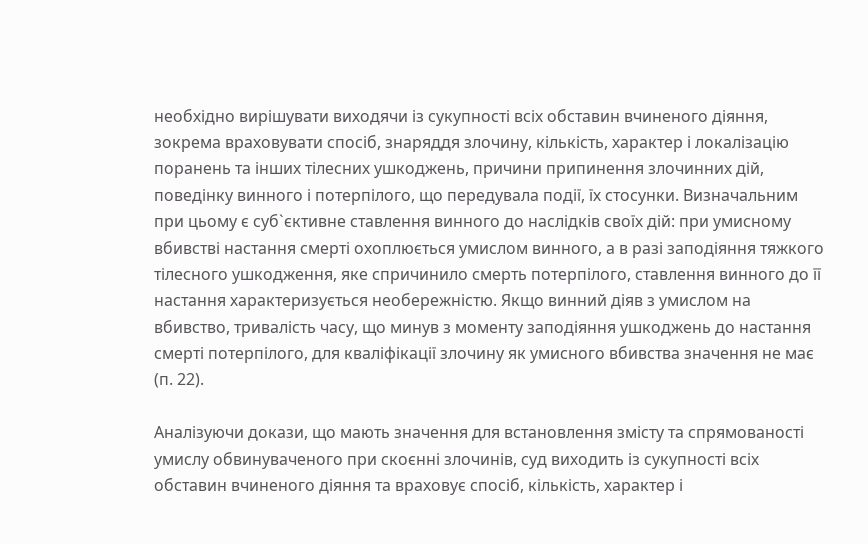необхідно вирішувати виходячи із сукупності всіх обставин вчиненого діяння, зокрема враховувати спосіб, знаряддя злочину, кількість, характер і локалізацію поранень та інших тілесних ушкоджень, причини припинення злочинних дій, поведінку винного і потерпілого, що передувала події, їх стосунки. Визначальним при цьому є суб`єктивне ставлення винного до наслідків своїх дій: при умисному вбивстві настання смерті охоплюється умислом винного, а в разі заподіяння тяжкого тілесного ушкодження, яке спричинило смерть потерпілого, ставлення винного до її настання характеризується необережністю. Якщо винний діяв з умислом на вбивство, тривалість часу, що минув з моменту заподіяння ушкоджень до настання смерті потерпілого, для кваліфікації злочину як умисного вбивства значення не має (п. 22).

Аналізуючи докази, що мають значення для встановлення змісту та спрямованості умислу обвинуваченого при скоєнні злочинів, суд виходить із сукупності всіх обставин вчиненого діяння та враховує спосіб, кількість, характер і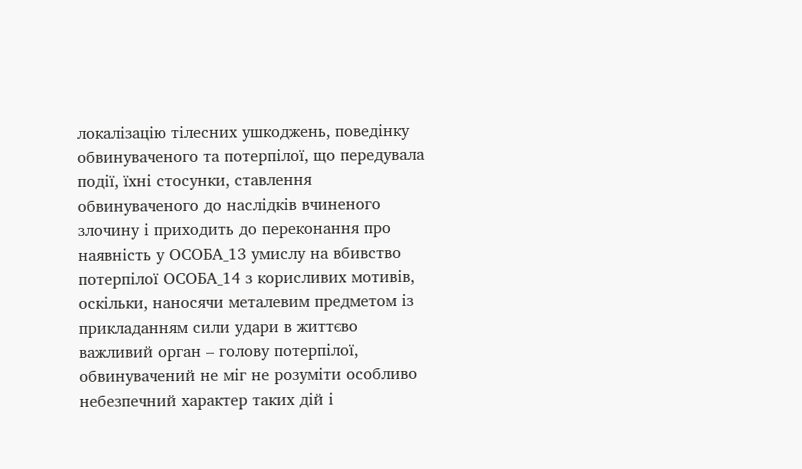локалізацію тілесних ушкоджень, поведінку обвинуваченого та потерпілої, що передувала події, їхні стосунки, ставлення обвинуваченого до наслідків вчиненого злочину і приходить до переконання про наявність у ОСОБА_13 умислу на вбивство потерпілої ОСОБА_14 з корисливих мотивів, оскільки, наносячи металевим предметом із прикладанням сили удари в життєво важливий орган – голову потерпілої, обвинувачений не міг не розуміти особливо небезпечний характер таких дій і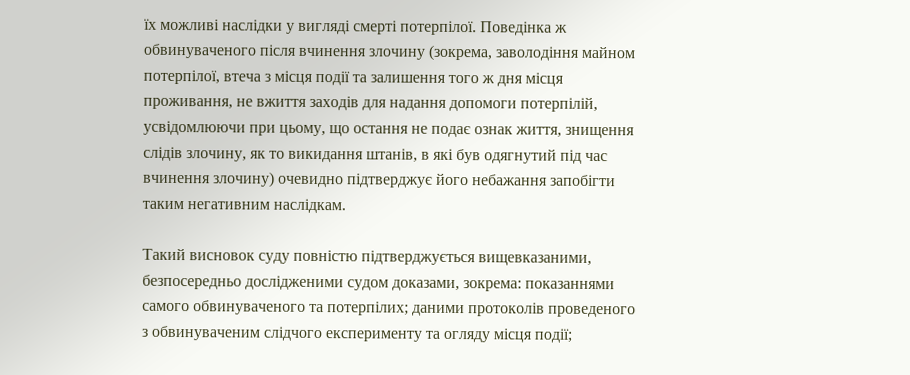їх можливі наслідки у вигляді смерті потерпілої. Поведінка ж обвинуваченого після вчинення злочину (зокрема, заволодіння майном потерпілої, втеча з місця події та залишення того ж дня місця проживання, не вжиття заходів для надання допомоги потерпілій, усвідомлюючи при цьому, що остання не подає ознак життя, знищення слідів злочину, як то викидання штанів, в які був одягнутий під час вчинення злочину) очевидно підтверджує його небажання запобігти таким негативним наслідкам.

Такий висновок суду повністю підтверджується вищевказаними, безпосередньо дослідженими судом доказами, зокрема: показаннями самого обвинуваченого та потерпілих; даними протоколів проведеного з обвинуваченим слідчого експерименту та огляду місця події;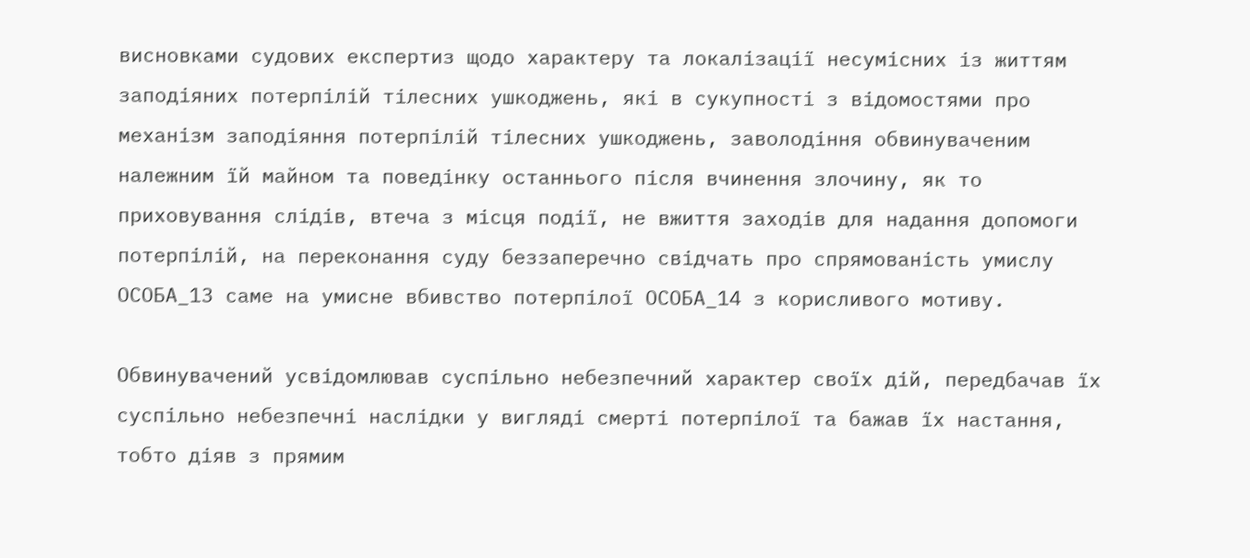висновками судових експертиз щодо характеру та локалізації несумісних із життям заподіяних потерпілій тілесних ушкоджень, які в сукупності з відомостями про механізм заподіяння потерпілій тілесних ушкоджень, заволодіння обвинуваченим належним їй майном та поведінку останнього після вчинення злочину, як то приховування слідів, втеча з місця події, не вжиття заходів для надання допомоги потерпілій, на переконання суду беззаперечно свідчать про спрямованість умислу ОСОБА_13 саме на умисне вбивство потерпілої ОСОБА_14 з корисливого мотиву.

Обвинувачений усвідомлював суспільно небезпечний характер своїх дій, передбачав їх суспільно небезпечні наслідки у вигляді смерті потерпілої та бажав їх настання, тобто діяв з прямим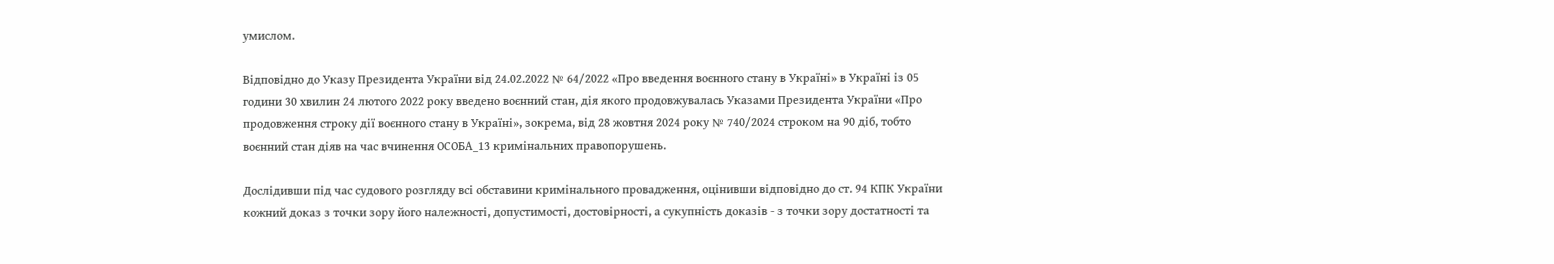умислом.

Відповідно до Указу Президента України від 24.02.2022 № 64/2022 «Про введення воєнного стану в Україні» в Україні із 05 години 30 хвилин 24 лютого 2022 року введено воєнний стан, дія якого продовжувалась Указами Президента України «Про продовження строку дії воєнного стану в Україні», зокрема, від 28 жовтня 2024 року № 740/2024 строком на 90 діб, тобто воєнний стан діяв на час вчинення ОСОБА_13 кримінальних правопорушень.

Дослідивши під час судового розгляду всі обставини кримінального провадження, оцінивши відповідно до ст. 94 КПК України кожний доказ з точки зору його належності, допустимості, достовірності, а сукупність доказів - з точки зору достатності та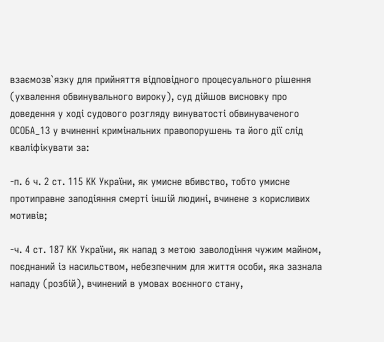взаємозв`язку для прийняття відповідного процесуального рішення (ухвалення обвинувального вироку), суд дійшов висновку про доведення у ході судового розгляду винуватості обвинуваченого ОСОБА_13 у вчиненні кримінальних правопорушень та його дії слід кваліфікувати за:

-п. 6 ч. 2 ст. 115 КК України, як умисне вбивство, тобто умисне протиправне заподіяння смерті іншій людині, вчинене з корисливих мотивів;

-ч. 4 ст. 187 КК України, як напад з метою заволодіння чужим майном, поєднаний із насильством, небезпечним для життя особи, яка зазнала нападу (розбій), вчинений в умовах воєнного стану,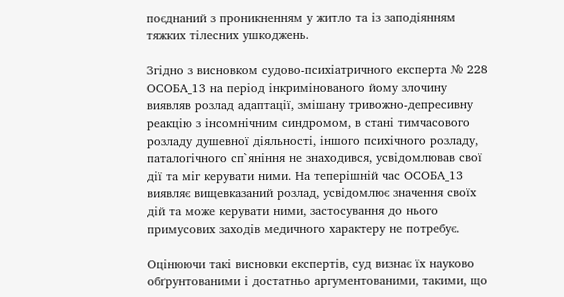поєднаний з проникненням у житло та із заподіянням тяжких тілесних ушкоджень.

Згідно з висновком судово-психіатричного експерта № 228 ОСОБА_13 на період інкримінованого йому злочину виявляв розлад адаптації, змішану тривожно-депресивну реакцію з інсомнічним синдромом, в стані тимчасового розладу душевної діяльності, іншого психічного розладу, паталогічного сп`яніння не знаходився, усвідомлював свої дії та міг керувати ними. На теперішній час ОСОБА_13 виявляє вищевказаний розлад, усвідомлює значення своїх дій та може керувати ними, застосування до нього примусових заходів медичного характеру не потребує.

Оцінюючи такі висновки експертів, суд визнає їх науково обґрунтованими і достатньо аргументованими, такими, що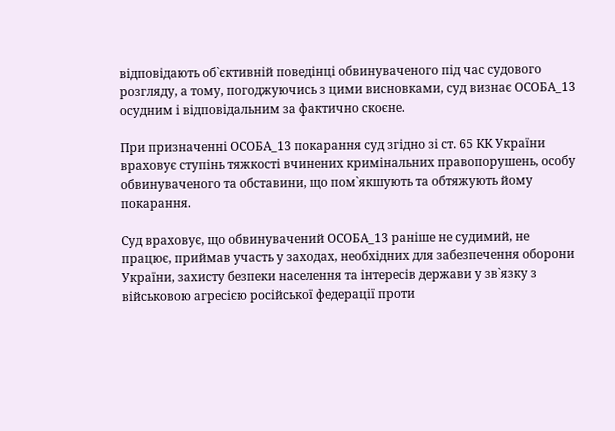відповідають об`єктивній поведінці обвинуваченого під час судового розгляду, а тому, погоджуючись з цими висновками, суд визнає ОСОБА_13 осудним і відповідальним за фактично скоєне.

При призначенні ОСОБА_13 покарання суд згідно зі ст. 65 КК України враховує ступінь тяжкості вчинених кримінальних правопорушень, особу обвинуваченого та обставини, що пом`якшують та обтяжують йому покарання.

Суд враховує, що обвинувачений ОСОБА_13 раніше не судимий, не працює, приймав участь у заходах, необхідних для забезпечення оборони України, захисту безпеки населення та інтересів держави у зв`язку з військовою агресією російської федерації проти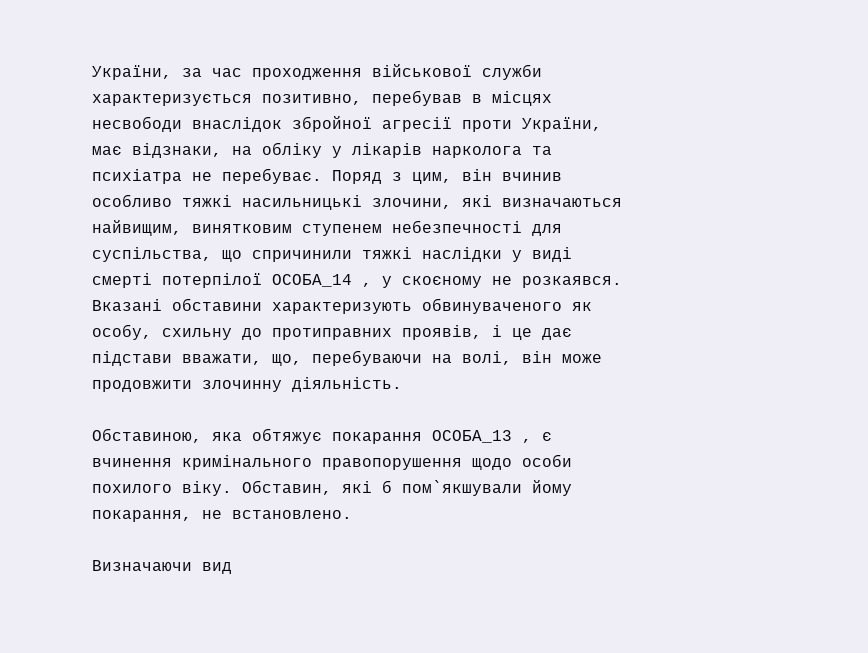України, за час проходження військової служби характеризується позитивно, перебував в місцях несвободи внаслідок збройної агресії проти України, має відзнаки, на обліку у лікарів нарколога та психіатра не перебуває. Поряд з цим, він вчинив особливо тяжкі насильницькі злочини, які визначаються найвищим, винятковим ступенем небезпечності для суспільства, що спричинили тяжкі наслідки у виді смерті потерпілої ОСОБА_14 , у скоєному не розкаявся. Вказані обставини характеризують обвинуваченого як особу, схильну до протиправних проявів, і це дає підстави вважати, що, перебуваючи на волі, він може продовжити злочинну діяльність.

Обставиною, яка обтяжує покарання ОСОБА_13 , є вчинення кримінального правопорушення щодо особи похилого віку. Обставин, які б пом`якшували йому покарання, не встановлено.

Визначаючи вид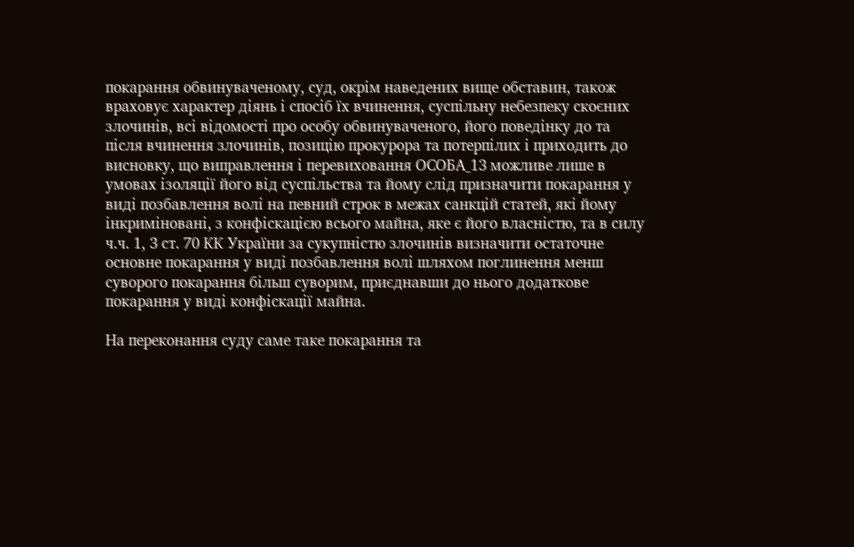покарання обвинуваченому, суд, окрім наведених вище обставин, також враховує характер діянь і спосіб їх вчинення, суспільну небезпеку скоєних злочинів, всі відомості про особу обвинуваченого, його поведінку до та після вчинення злочинів, позицію прокурора та потерпілих і приходить до висновку, що виправлення і перевиховання ОСОБА_13 можливе лише в умовах ізоляції його від суспільства та йому слід призначити покарання у виді позбавлення волі на певний строк в межах санкцій статей, які йому інкриміновані, з конфіскацією всього майна, яке є його власністю, та в силу ч.ч. 1, 3 ст. 70 КК України за сукупністю злочинів визначити остаточне основне покарання у виді позбавлення волі шляхом поглинення менш суворого покарання більш суворим, приєднавши до нього додаткове покарання у виді конфіскації майна.

На переконання суду саме таке покарання та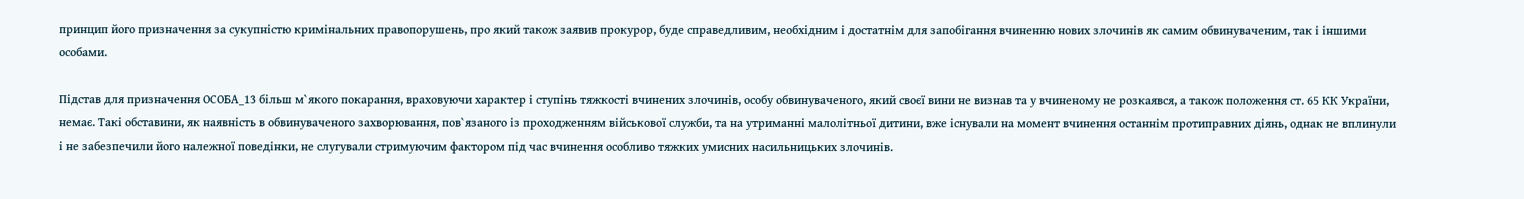принцип його призначення за сукупністю кримінальних правопорушень, про який також заявив прокурор, буде справедливим, необхідним і достатнім для запобігання вчиненню нових злочинів як самим обвинуваченим, так і іншими особами.

Підстав для призначення ОСОБА_13 більш м`якого покарання, враховуючи характер і ступінь тяжкості вчинених злочинів, особу обвинуваченого, який своєї вини не визнав та у вчиненому не розкаявся, а також положення ст. 65 КК України, немає. Такі обставини, як наявність в обвинуваченого захворювання, пов`язаного із проходженням військової служби, та на утриманні малолітньої дитини, вже існували на момент вчинення останнім протиправних діянь, однак не вплинули і не забезпечили його належної поведінки, не слугували стримуючим фактором під час вчинення особливо тяжких умисних насильницьких злочинів.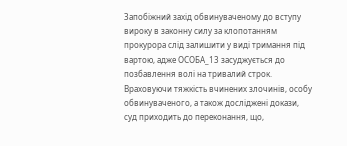Запобіжний захід обвинуваченому до вступу вироку в законну силу за клопотанням прокурора слід залишити у виді тримання під вартою, адже ОСОБА_13 засуджується до позбавлення волі на тривалий строк. Враховуючи тяжкість вчинених злочинів, особу обвинуваченого, а також досліджені докази, суд приходить до переконання, що,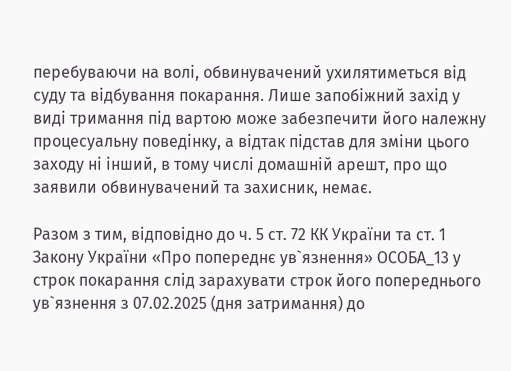перебуваючи на волі, обвинувачений ухилятиметься від суду та відбування покарання. Лише запобіжний захід у виді тримання під вартою може забезпечити його належну процесуальну поведінку, а відтак підстав для зміни цього заходу ні інший, в тому числі домашній арешт, про що заявили обвинувачений та захисник, немає.

Разом з тим, відповідно до ч. 5 ст. 72 КК України та ст. 1 Закону України «Про попереднє ув`язнення» ОСОБА_13 у строк покарання слід зарахувати строк його попереднього ув`язнення з 07.02.2025 (дня затримання) до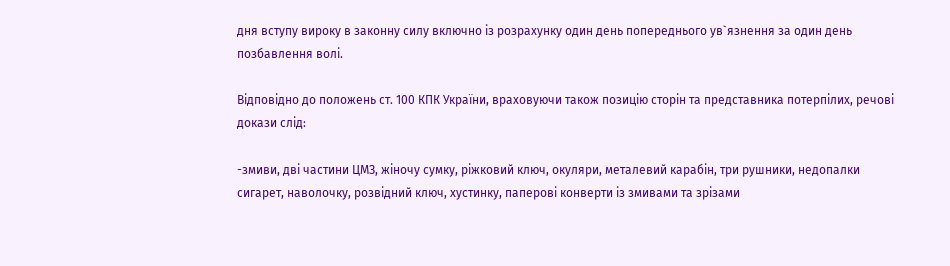дня вступу вироку в законну силу включно із розрахунку один день попереднього ув`язнення за один день позбавлення волі.

Відповідно до положень ст. 100 КПК України, враховуючи також позицію сторін та представника потерпілих, речові докази слід:

-змиви, дві частини ЦМЗ, жіночу сумку, ріжковий ключ, окуляри, металевий карабін, три рушники, недопалки сигарет, наволочку, розвідний ключ, хустинку, паперові конверти із змивами та зрізами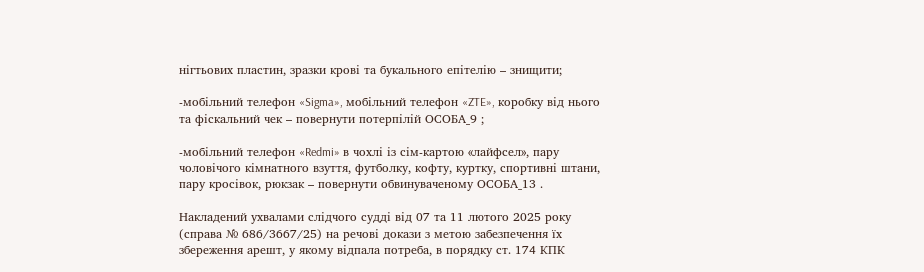нігтьових пластин, зразки крові та букального епітелію – знищити;

-мобільний телефон «Sigma», мобільний телефон «ZTE», коробку від нього та фіскальний чек – повернути потерпілій ОСОБА_9 ;

-мобільний телефон «Redmi» в чохлі із сім-картою «лайфсел», пару чоловічого кімнатного взуття, футболку, кофту, куртку, спортивні штани, пару кросівок, рюкзак – повернути обвинуваченому ОСОБА_13 .

Накладений ухвалами слідчого судді від 07 та 11 лютого 2025 року (справа № 686/3667/25) на речові докази з метою забезпечення їх збереження арешт, у якому відпала потреба, в порядку ст. 174 КПК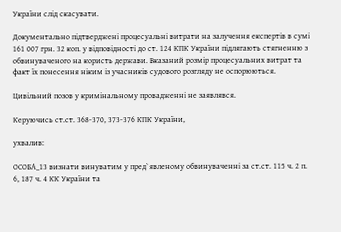України слід скасувати.

Документально підтверджені процесуальні витрати на залучення експертів в сумі 161 007 грн. 32 коп. у відповідності до ст. 124 КПК України підлягають стягненню з обвинуваченого на користь держави. Вказаний розмір процесуальних витрат та факт їх понесення ніким із учасників судового розгляду не оспорюються.

Цивільний позов у кримінальному провадженні не заявлявся.

Керуючись ст.ст. 368-370, 373-376 КПК України,

ухвалив:

ОСОБА_13 визнати винуватим у пред`явленому обвинуваченні за ст.ст. 115 ч. 2 п. 6, 187 ч. 4 КК України та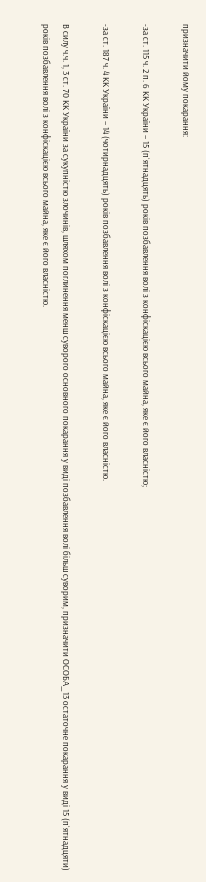призначити йому покарання:

-за ст. 115 ч. 2 п. 6 КК України – 15 (п`ятнадцять) років позбавлення волі з конфіскацією всього майна, яке є його власністю;

-за ст. 187 ч. 4 КК України – 14 (чотирнадцять) років позбавлення волі з конфіскацією всього майна, яке є його власністю.

В силу ч.ч. 1, 3 ст. 70 КК України за сукупністю злочинів, шляхом поглинення менш суворого основного покарання у виді позбавлення волі більш суворим, призначити ОСОБА_13 остаточне покарання у виді 15 (п`ятнадцяти) років позбавлення волі з конфіскацією всього майна, яке є його власністю.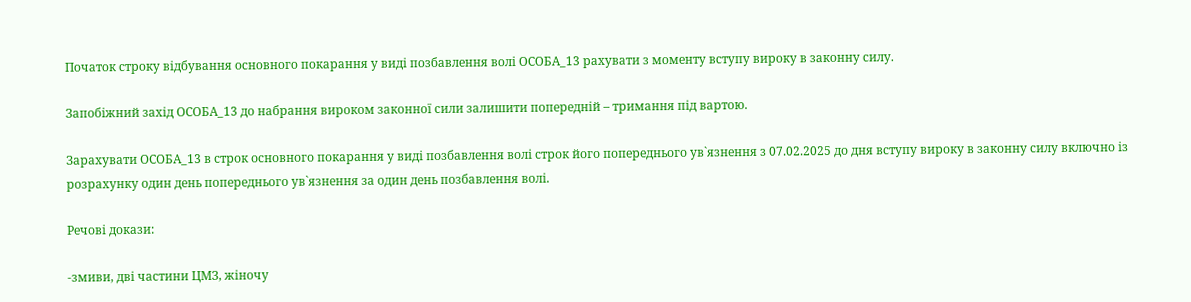Початок строку відбування основного покарання у виді позбавлення волі ОСОБА_13 рахувати з моменту вступу вироку в законну силу.

Запобіжний захід ОСОБА_13 до набрання вироком законної сили залишити попередній – тримання під вартою.

Зарахувати ОСОБА_13 в строк основного покарання у виді позбавлення волі строк його попереднього ув`язнення з 07.02.2025 до дня вступу вироку в законну силу включно із розрахунку один день попереднього ув`язнення за один день позбавлення волі.

Речові докази:

-змиви, дві частини ЦМЗ, жіночу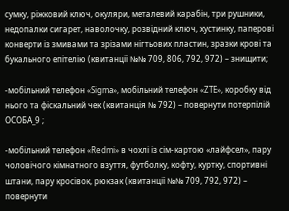сумку, ріжковий ключ, окуляри, металевий карабін, три рушники, недопалки сигарет, наволочку, розвідний ключ, хустинку, паперові конверти із змивами та зрізами нігтьових пластин, зразки крові та букального епітелію (квитанції №№ 709, 806, 792, 972) – знищити;

-мобільний телефон «Sigma», мобільний телефон «ZTE», коробку від нього та фіскальний чек (квитанція № 792) – повернути потерпілій ОСОБА_9 ;

-мобільний телефон «Redmi» в чохлі із сім-картою «лайфсел», пару чоловічого кімнатного взуття, футболку, кофту, куртку, спортивні штани, пару кросівок, рюкзак (квитанції №№ 709, 792, 972) – повернути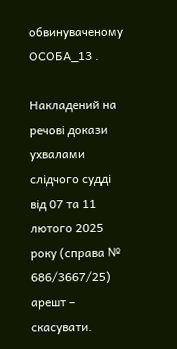обвинуваченому ОСОБА_13 .

Накладений на речові докази ухвалами слідчого судді від 07 та 11 лютого 2025 року (справа № 686/3667/25) арешт – скасувати.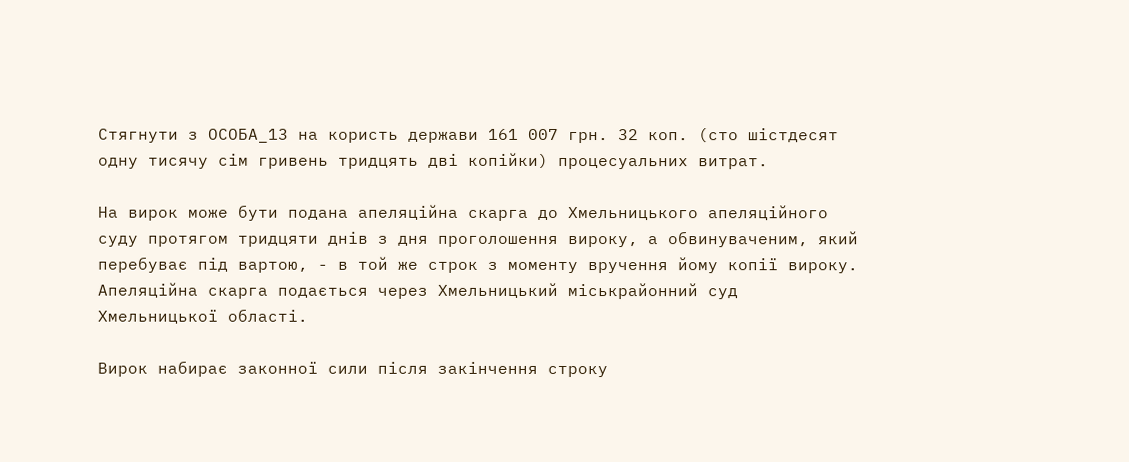Стягнути з ОСОБА_13 на користь держави 161 007 грн. 32 коп. (сто шістдесят одну тисячу сім гривень тридцять дві копійки) процесуальних витрат.

На вирок може бути подана апеляційна скарга до Хмельницького апеляційного суду протягом тридцяти днів з дня проголошення вироку, а обвинуваченим, який перебуває під вартою, - в той же строк з моменту вручення йому копії вироку. Апеляційна скарга подається через Хмельницький міськрайонний суд Хмельницької області.

Вирок набирає законної сили після закінчення строку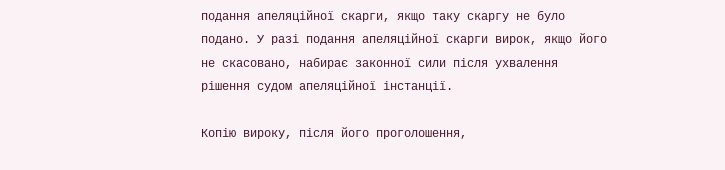подання апеляційної скарги, якщо таку скаргу не було подано. У разі подання апеляційної скарги вирок, якщо його не скасовано, набирає законної сили після ухвалення рішення судом апеляційної інстанції.

Копію вироку, після його проголошення,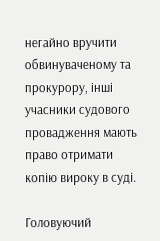негайно вручити обвинуваченому та прокурору, інші учасники судового провадження мають право отримати копію вироку в суді.

Головуючий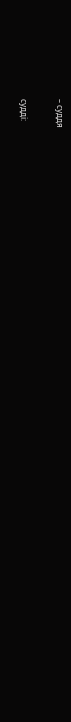– суддя

судді: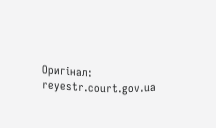Оригінал: reyestr.court.gov.ua